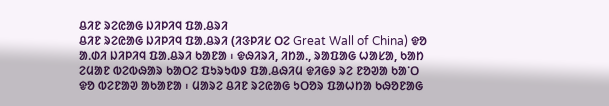ᱪᱤᱱ ᱨᱮᱭᱟᱜ ᱡᱤᱞᱤᱧ ᱯᱟᱹᱪᱨᱤ
ᱪᱤᱱ ᱨᱮᱭᱟᱜ ᱡᱤᱞᱤᱧ ᱯᱟᱹᱪᱨᱤ (ᱤᱝᱞᱤᱥ ᱛᱮ Great Wall of China) ᱫᱚ ᱟᱹᱰᱤ ᱡᱤᱞᱤᱧ ᱯᱟᱹᱪᱨᱤ ᱠᱟᱱᱟ ᱾ ᱫᱷᱤᱨᱤ, ᱤᱴᱟᱹ, ᱨᱟᱯᱟᱜ ᱦᱟᱥᱟ, ᱠᱟᱴ ᱮᱢᱟᱱ ᱵᱮᱵᱷᱟᱨ ᱠᱟᱛᱮ ᱯᱩᱨᱩᱵᱽ ᱯᱟᱹᱪᱷᱤᱢ ᱫᱤᱜᱽ ᱨᱮ ᱱᱚᱣᱟ ᱠᱟᱸᱛ ᱫᱚ ᱵᱮᱱᱟᱣ ᱟᱠᱟᱱᱟ ᱾ ᱢᱟᱨᱮ ᱪᱤᱱ ᱨᱮᱭᱟᱜ ᱩᱛᱚᱨ ᱯᱟᱦᱴᱟ ᱠᱷᱚᱱᱟᱜ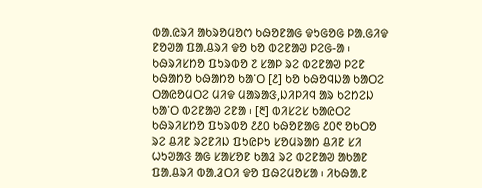ᱵᱟᱹᱭᱨᱤ ᱟᱠᱨᱚᱢᱚᱬ ᱠᱷᱚᱱᱟᱜ ᱫᱩᱜᱚᱜ ᱞᱟᱹᱜᱤᱫ ᱱᱚᱣᱟ ᱯᱟᱹᱪᱨᱤ ᱫᱚ ᱠᱚ ᱵᱮᱱᱟᱣ ᱞᱮᱜ-ᱟ ᱾ ᱠᱷᱨᱤᱥᱴᱚ ᱯᱩᱨᱵᱚ ᱗ ᱥᱟᱞ ᱨᱮ ᱵᱮᱱᱟᱣ ᱞᱮᱱ ᱠᱷᱟᱴᱚ ᱠᱷᱟᱴᱚ ᱠᱟᱸᱛ [᱒] ᱠᱚ ᱠᱷᱚᱧᱡᱟ ᱠᱟᱛᱮ ᱛᱟᱭᱚᱢᱛᱮ ᱢᱤᱫ ᱢᱟᱨᱟᱝ,ᱡᱤᱞᱤᱧ ᱟᱨ ᱠᱮᱴᱮᱡ ᱠᱟᱸᱛ ᱵᱮᱱᱟᱣ ᱮᱱᱟ ᱾ [᱓] ᱵᱤᱥᱮᱥ ᱠᱟᱭᱛᱮ ᱠᱷᱨᱤᱥᱴᱚ ᱯᱩᱨᱵᱚ ᱒᱒᱐ ᱠᱷᱚᱱᱟᱜ ᱒᱐᱖ ᱚᱠᱛᱚ ᱨᱮ ᱪᱤᱱ ᱨᱮᱱᱤᱡ ᱯᱩᱭᱞᱩ ᱥᱚᱢᱨᱟᱴ ᱪᱤᱱ ᱥᱤ ᱦᱩᱣᱟᱝ ᱟᱜ ᱥᱟᱥᱚᱱ ᱠᱟᱲ ᱨᱮ ᱵᱮᱱᱟᱣ ᱟᱠᱟᱱ ᱯᱟᱹᱪᱨᱤ ᱵᱟᱹᱲᱛᱤ ᱫᱚ ᱯᱷᱮᱢᱚᱥᱟ ᱾ ᱤᱠᱷᱟᱹᱱ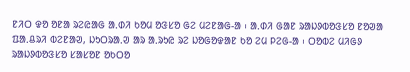ᱱᱤᱛ ᱫᱚ ᱚᱱᱟ ᱨᱮᱭᱟᱜ ᱟᱹᱰᱤ ᱠᱚᱢ ᱚᱝᱥᱚ ᱜᱮ ᱢᱮᱱᱟᱜ-ᱟ ᱾ ᱟᱹᱰᱤ ᱜᱟᱱ ᱨᱟᱡᱽᱵᱚᱝᱥᱚ ᱱᱚᱣᱟ ᱯᱟᱹᱪᱨᱤ ᱵᱮᱱᱟᱣ, ᱡᱩᱛᱨᱟᱹᱣ ᱟᱨ ᱟᱹᱨᱩᱭ ᱨᱮ ᱡᱚᱜᱚᱫᱟᱱ ᱠᱚ ᱮᱢ ᱞᱮᱜ-ᱟ ᱾ ᱛᱚᱵᱮ ᱢᱤᱜᱽ ᱨᱟᱡᱽᱵᱚᱝᱥᱚ ᱥᱟᱥᱚᱱ ᱚᱠᱛᱚ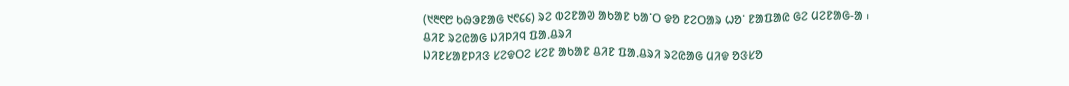(᱑᱓᱖᱘ ᱠᱷᱳᱱᱟᱜ ᱑᱖᱔᱔) ᱨᱮ ᱵᱮᱱᱟᱣ ᱟᱠᱟᱱ ᱠᱟᱸᱛ ᱫᱚ ᱱᱮᱛᱟᱨ ᱦᱚᱸ ᱱᱟᱯᱟᱭ ᱜᱮ ᱢᱮᱱᱟᱜ-ᱟ ᱾
ᱪᱤᱱ ᱨᱮᱭᱟᱜ ᱡᱤᱞᱤᱧ ᱯᱟᱹᱪᱨᱤ
ᱡᱤᱱᱥᱟᱱᱞᱤᱝ ᱥᱮᱫᱛᱮ ᱥᱮᱱ ᱟᱠᱟᱱ ᱪᱤᱱ ᱯᱟᱹᱪᱨᱤ ᱨᱮᱭᱟᱜ ᱢᱤᱫ ᱚᱝᱥᱚ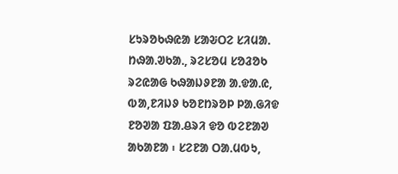ᱥᱩᱨᱚᱠᱷᱭᱟ ᱥᱟᱶᱛᱮ ᱥᱤᱢᱟᱹ ᱴᱷᱟᱹᱣᱠᱟᱹ, ᱨᱮᱥᱚᱢ ᱥᱚᱲᱚᱠ ᱨᱮᱭᱟᱜ ᱠᱷᱟᱡᱽᱱᱟ ᱟᱹᱫᱟᱹᱭ, ᱵᱟ,ᱱᱤᱡᱽ ᱠᱚᱱᱴᱨᱚᱞ ᱞᱟᱹᱜᱤᱫ ᱱᱚᱣᱟ ᱯᱟᱹᱪᱨᱤ ᱫᱚ ᱵᱮᱱᱟᱣ ᱟᱠᱟᱱᱟ ᱾ ᱥᱮᱱᱟ ᱛᱟᱹᱢᱵᱩ,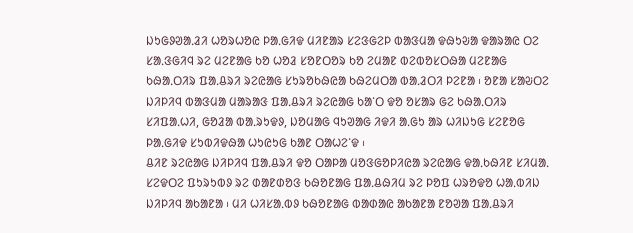ᱡᱩᱜᱽᱣᱟᱹᱲᱤ ᱦᱚᱨᱦᱚᱭ ᱞᱟᱹᱜᱤᱫ ᱢᱤᱱᱟᱨ ᱥᱮᱝᱜᱮᱞ ᱵᱟᱝᱢᱟ ᱫᱷᱩᱶᱟ ᱫᱟᱨᱟᱭ ᱛᱮ ᱥᱟᱹᱝᱜᱤᱧ ᱨᱮ ᱢᱮᱱᱟᱜ ᱠᱚ ᱦᱚᱲ ᱥᱚᱱᱛᱚᱨ ᱠᱚ ᱮᱢᱟᱱ ᱵᱮᱵᱚᱥᱛᱷᱟ ᱢᱮᱱᱟᱜ ᱠᱷᱟᱹᱛᱤᱨ ᱯᱟᱹᱪᱨᱤ ᱨᱮᱭᱟᱜ ᱥᱩᱨᱚᱠᱷᱭᱟ ᱠᱷᱮᱢᱛᱟ ᱵᱟᱹᱲᱛᱤ ᱞᱮᱱᱟ ᱾ ᱚᱱᱟ ᱥᱟᱶᱛᱮ ᱡᱤᱞᱤᱧ ᱵᱟᱝᱢᱟ ᱢᱟᱨᱟᱝ ᱯᱟᱹᱪᱨᱤ ᱨᱮᱭᱟᱜ ᱠᱟᱸᱛ ᱫᱚ ᱚᱥᱟᱨ ᱜᱮ ᱠᱷᱟᱹᱛᱤᱨ ᱥᱤᱯᱟᱹᱦᱤ, ᱜᱚᱲᱟ ᱵᱟᱹᱨᱩᱫᱽ, ᱡᱚᱢᱟᱜ ᱧᱩᱣᱟᱜ ᱤᱫᱤ ᱟᱹᱜᱩ ᱟᱨ ᱦᱤᱡᱩᱜ ᱥᱮᱱᱚᱜ ᱞᱟᱹᱜᱤᱫ ᱥᱩᱵᱤᱫᱷᱟ ᱦᱩᱭᱩᱜ ᱠᱟᱱ ᱛᱟᱦᱮᱸᱫ ᱾
ᱪᱤᱱ ᱨᱮᱭᱟᱜ ᱡᱤᱞᱤᱧ ᱯᱟᱹᱪᱨᱤ ᱫᱚ ᱛᱟᱞᱟ ᱢᱚᱝᱜᱚᱞᱤᱭᱟ ᱨᱮᱭᱟᱜ ᱫᱟᱹᱠᱷᱤᱱ ᱥᱤᱢᱟᱹ ᱥᱮᱫᱛᱮ ᱯᱩᱨᱩᱵᱽ ᱨᱮ ᱰᱟᱱᱰᱚᱝ ᱠᱷᱚᱱᱟᱜ ᱯᱟᱹᱪᱷᱤᱢ ᱨᱮ ᱞᱚᱯ ᱦᱨᱚᱫᱚ ᱦᱟᱹᱵᱤᱡ ᱡᱤᱞᱤᱧ ᱟᱠᱟᱱᱟ ᱾ ᱢᱤ ᱦᱤᱥᱟᱹᱵᱽ ᱠᱷᱚᱱᱟᱜ ᱵᱟᱰᱟᱭ ᱟᱠᱟᱱᱟ ᱱᱚᱣᱟ ᱯᱟᱹᱪᱨᱤ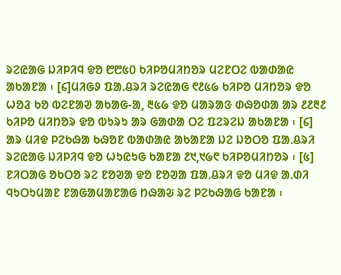ᱨᱮᱭᱟᱜ ᱡᱤᱞᱤᱧ ᱫᱚ ᱘᱘᱕᱐ ᱠᱤᱞᱚᱢᱤᱴᱚᱨ ᱢᱮᱱᱛᱮ ᱵᱟᱰᱟᱭ ᱟᱠᱟᱱᱟ ᱾ [᱔]ᱢᱤᱜᱽ ᱯᱟᱹᱪᱨᱤ ᱨᱮᱭᱟᱜ ᱖᱒᱕᱙ ᱠᱤᱞᱚ ᱢᱤᱴᱚᱨ ᱫᱚ ᱦᱚᱲ ᱠᱚ ᱵᱮᱱᱟᱣ ᱟᱠᱟᱜ-ᱟ, ᱓᱕᱙ ᱫᱚ ᱢᱟᱨᱟᱝ ᱰᱷᱚᱰᱟ ᱟᱨ ᱒᱒᱓᱒ ᱠᱤᱞᱚ ᱢᱤᱴᱚᱨ ᱫᱚ ᱵᱩᱨᱩ ᱟᱨ ᱜᱟᱰᱟ ᱛᱮ ᱯᱮᱨᱮᱡ ᱟᱠᱟᱱᱟ ᱾ [᱔] ᱟᱨ ᱢᱤᱫ ᱞᱮᱠᱷᱟ ᱠᱷᱚᱱ ᱵᱟᱰᱟᱭ ᱟᱠᱟᱱᱟ ᱡᱮ ᱡᱚᱛᱚ ᱯᱟᱹᱪᱨᱤ ᱨᱮᱭᱟᱜ ᱡᱤᱞᱤᱧ ᱫᱚ ᱦᱩᱭᱩᱜ ᱠᱟᱱᱟ ᱒᱑,᱑᱙᱖ ᱠᱤᱞᱚᱢᱤᱴᱚᱨ ᱾ [᱕] ᱱᱤᱛᱟᱜ ᱚᱠᱛᱚ ᱨᱮ ᱱᱚᱣᱟ ᱫᱚ ᱱᱚᱣᱟ ᱯᱟᱹᱪᱨᱤ ᱫᱚ ᱢᱤᱫ ᱟᱹᱰᱤ ᱧᱩᱛᱩᱢᱟᱱ ᱱᱟᱜᱟᱢᱟᱱᱟᱜ ᱴᱷᱟᱶ ᱨᱮ ᱞᱮᱠᱷᱟᱜ ᱠᱟᱱᱟ ᱾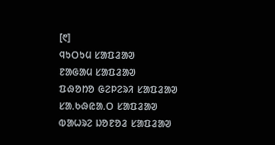[᱖]
ᱧᱩᱛᱩᱢ ᱥᱟᱯᱲᱟᱣ
ᱱᱟᱜᱟᱢ ᱥᱟᱯᱲᱟᱣ
ᱯᱷᱚᱴᱚ ᱜᱮᱞᱮᱨᱤ ᱥᱟᱯᱲᱟᱣ
ᱥᱟᱹᱠᱷᱭᱟᱹᱛ ᱥᱟᱯᱲᱟᱣ
ᱵᱟᱦᱨᱮ ᱡᱚᱱᱚᱲ ᱥᱟᱯᱲᱟᱣ